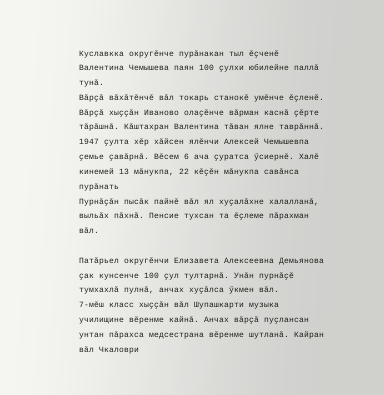Куславкка округӗнче пурӑнакан тыл ӗҫченӗ Валентина Чемышева паян 100 ҫулхи юбилейне паллӑ тунӑ.
Вӑрҫӑ вӑхӑтӗнчӗ вӑл токарь станокӗ умӗнче ӗҫленӗ. Вӑрҫӑ хыҫҫӑн Иваново олаҫӗнче вӑрман каснӑ ҫӗрте тӑрӑшнӑ. Кӑштахран Валентина тӑван ялне таврӑннӑ.
1947 ҫулта хӗр хӑйсен ялӗнчи Алексей Чемышевпа ҫемье ҫавӑрнӑ. Вӗсем 6 ача ҫуратса ӳсиернӗ. Халӗ кинемей 13 мӑнукпа, 22 кӗҫӗн мӑнукпа савӑнса пурӑнать
Пурнӑҫӑн пысӑк пайнӗ вӑл ял хуҫалӑхне халалланӑ, выльӑх пӑхнӑ. Пенсие тухсан та ӗҫлеме пӑрахман вӑл.

Патӑрьел округӗнчи Елизавета Алексеевна Демьянова ҫак кунсенче 100 ҫул тултарнӑ. Унӑн пурнӑҫӗ тумхахлӑ пулнӑ, анчах хуҫӑлса ӳкмен вӑл.
7-мӗш класс хыҫҫӑн вӑл Шупашкарти музыка училищине вӗренме кайнӑ. Анчах вӑрҫӑ пуҫлансан унтан пӑрахса медсестрана вӗренме шутланӑ. Кайран вӑл Чкаловри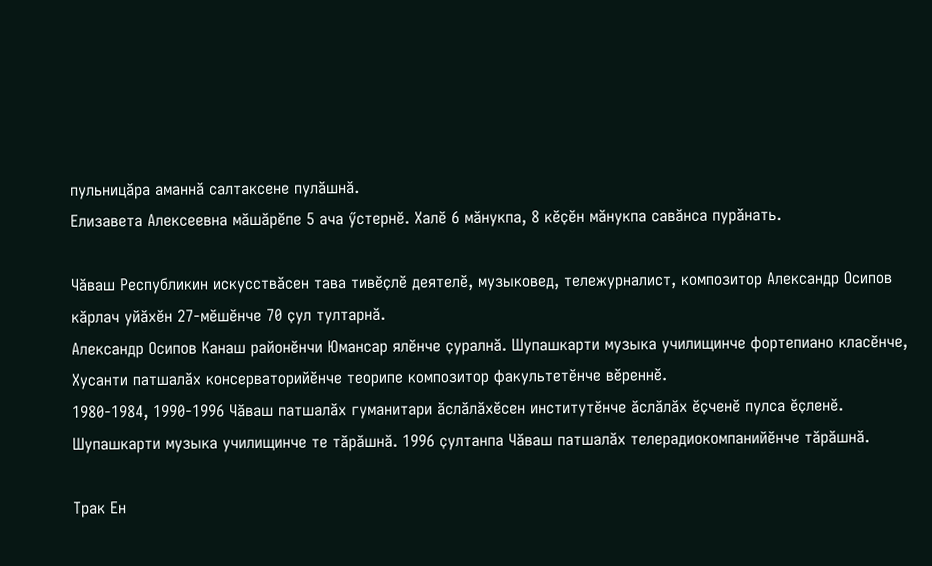пульницӑра аманнӑ салтаксене пулӑшнӑ.
Елизавета Алексеевна мӑшӑрӗпе 5 ача ӳстернӗ. Халӗ 6 мӑнукпа, 8 кӗҫӗн мӑнукпа савӑнса пурӑнать.

Чӑваш Республикин искусствӑсен тава тивӗҫлӗ деятелӗ, музыковед, тележурналист, композитор Александр Осипов кӑрлач уйӑхӗн 27-мӗшӗнче 70 ҫул тултарнӑ.
Александр Осипов Канаш районӗнчи Юмансар ялӗнче ҫуралнӑ. Шупашкарти музыка училищинче фортепиано класӗнче, Хусанти патшалӑх консерваторийӗнче теорипе композитор факультетӗнче вӗреннӗ.
1980-1984, 1990-1996 Чӑваш патшалӑх гуманитари ӑслӑлӑхӗсен институтӗнче ӑслӑлӑх ӗҫченӗ пулса ӗҫленӗ. Шупашкарти музыка училищинче те тӑрӑшнӑ. 1996 ҫултанпа Чӑваш патшалӑх телерадиокомпанийӗнче тӑрӑшнӑ.

Трак Ен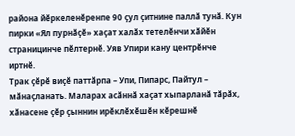района йӗркеленӗренпе 90 ҫул ҫитнине паллӑ тунӑ. Кун пирки «Ял пурнӑҫӗ» хаҫат халӑх тетелӗнчи хӑйӗн страницинче пӗлтернӗ. Уяв Упири кану центрӗнче иртнӗ.
Трак ҫӗрӗ виҫӗ паттӑрпа – Упи, Пипарс, Пайтул – мӑнаҫланать. Маларах асӑннӑ хаҫат хыпарланӑ тӑрӑх, хӑнасене ҫӗр ҫыннин ирӗклӗхӗшӗн кӗрешнӗ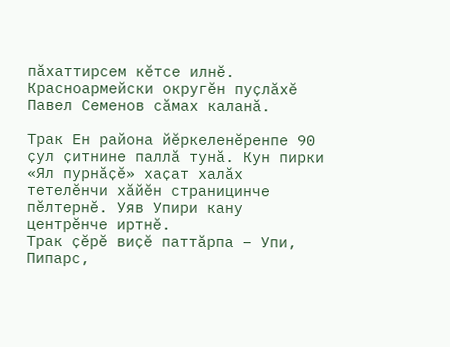пӑхаттирсем кӗтсе илнӗ.
Красноармейски округӗн пуҫлӑхӗ Павел Семенов сӑмах каланӑ.

Трак Ен района йӗркеленӗренпе 90 ҫул ҫитнине паллӑ тунӑ. Кун пирки «Ял пурнӑҫӗ» хаҫат халӑх тетелӗнчи хӑйӗн страницинче пӗлтернӗ. Уяв Упири кану центрӗнче иртнӗ.
Трак ҫӗрӗ виҫӗ паттӑрпа – Упи, Пипарс,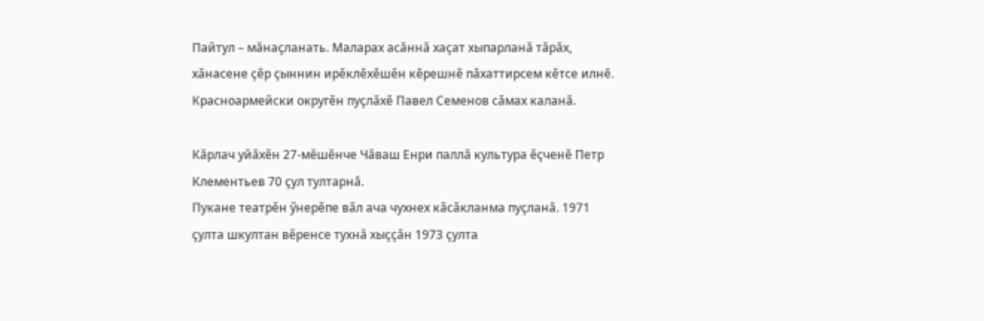Пайтул – мӑнаҫланать. Маларах асӑннӑ хаҫат хыпарланӑ тӑрӑх, хӑнасене ҫӗр ҫыннин ирӗклӗхӗшӗн кӗрешнӗ пӑхаттирсем кӗтсе илнӗ.
Красноармейски округӗн пуҫлӑхӗ Павел Семенов сӑмах каланӑ.

Кӑрлач уйӑхӗн 27-мӗшӗнче Чӑваш Енри паллӑ культура ӗҫченӗ Петр Клементьев 70 ҫул тултарнӑ.
Пукане театрӗн ӳнерӗпе вӑл ача чухнех кӑсӑкланма пуҫланӑ. 1971 ҫулта шкултан вӗренсе тухнӑ хыҫҫӑн 1973 ҫулта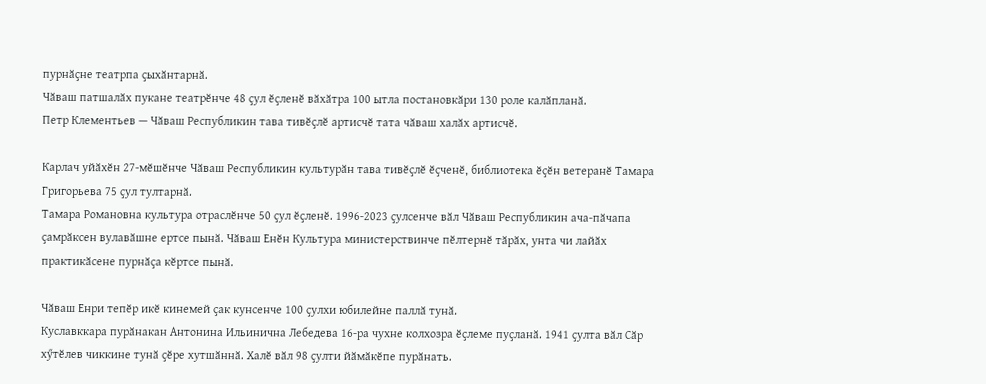пурнӑҫне театрпа ҫыхӑнтарнӑ.
Чӑваш патшалӑх пукане театрӗнче 48 ҫул ӗҫленӗ вӑхӑтра 100 ытла постановкӑри 130 роле калӑпланӑ.
Петр Клементьев — Чӑваш Республикин тава тивӗҫлӗ артисчӗ тата чӑваш халӑх артисчӗ.

Карлач уйӑхӗн 27-мӗшӗнче Чӑваш Республикин культурӑн тава тивӗҫлӗ ӗҫченӗ, библиотека ӗҫӗн ветеранӗ Тамара Григорьева 75 ҫул тултарнӑ.
Тамара Романовна культура отраслӗнче 50 ҫул ӗҫленӗ. 1996-2023 ҫулсенче вӑл Чӑваш Республикин ача-пӑчапа ҫамрӑксен вулавӑшне ертсе пынӑ. Чӑваш Енӗн Культура министерствинче пӗлтернӗ тӑрӑх, унта чи лайӑх практикӑсене пурнӑҫа кӗртсе пынӑ.

Чӑваш Енри тепӗр икӗ кинемей ҫак кунсенче 100 ҫулхи юбилейне паллӑ тунӑ.
Куславккара пурӑнакан Антонина Ильинична Лебедева 16-ра чухне колхозра ӗҫлеме пуҫланӑ. 1941 ҫулта вӑл Сӑр хӳтӗлев чиккине тунӑ ҫӗре хутшӑннӑ. Халӗ вӑл 98 ҫулти йӑмӑкӗпе пурӑнать.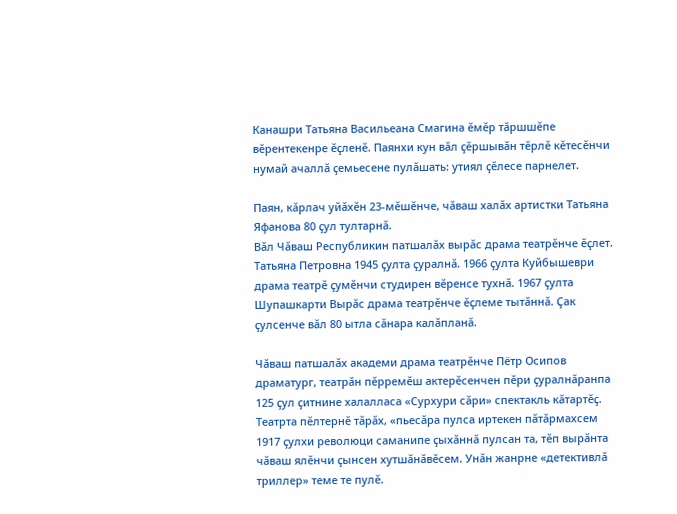Канашри Татьяна Васильеана Смагина ӗмӗр тӑршшӗпе вӗрентекенре ӗҫленӗ. Паянхи кун вӑл ҫӗршывӑн тӗрлӗ кӗтесӗнчи нумай ачаллӑ ҫемьесене пулӑшать: утиял ҫӗлесе парнелет.

Паян, кӑрлач уйӑхӗн 23-мӗшӗнче, чӑваш халӑх артистки Татьяна Яфанова 80 ҫул тултарнӑ.
Вӑл Чӑваш Республикин патшалӑх вырӑс драма театрӗнче ӗҫлет. Татьяна Петровна 1945 ҫулта ҫуралнӑ. 1966 ҫулта Куйбышеври драма театрӗ ҫумӗнчи студирен вӗренсе тухнӑ. 1967 ҫулта Шупашкарти Вырӑс драма театрӗнче ӗҫлеме тытӑннӑ. Ҫак ҫулсенче вӑл 80 ытла сӑнара калӑпланӑ.

Чӑваш патшалӑх академи драма театрӗнче Пётр Осипов драматург, театрӑн пӗрремӗш актерӗсенчен пӗри ҫуралнӑранпа 125 ҫул ҫитнине халалласа «Сурхури сӑри» спектакль кӑтартӗҫ.
Театрта пӗлтернӗ тӑрӑх, «пьесӑра пулса иртекен пӑтӑрмахсем 1917 ҫулхи революци саманипе ҫыхӑннӑ пулсан та, тӗп вырӑнта чӑваш ялӗнчи ҫынсен хутшӑнӑвӗсем. Унӑн жанрне «детективлӑ триллер» теме те пулӗ.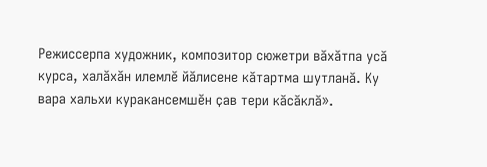Режиссерпа художник, композитор сюжетри вӑхӑтпа усӑ курса, халӑхӑн илемлӗ йӑлисене кӑтартма шутланӑ. Ку вара хальхи куракансемшӗн ҫав тери кӑсӑклӑ».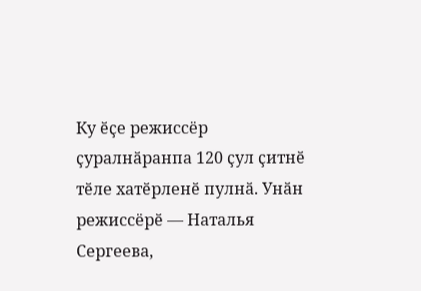Ку ӗҫе режиссёр ҫуралнӑранпа 120 ҫул ҫитнӗ тӗле хатӗрленӗ пулнӑ. Унӑн режиссёрӗ — Наталья Сергеева,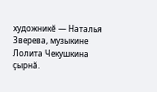художникӗ — Наталья Зверева, музыкине Лолита Чекушкина ҫырнӑ.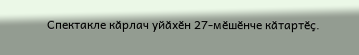Спектакле кӑрлач уйӑхӗн 27-мӗшӗнче кӑтартӗҫ.